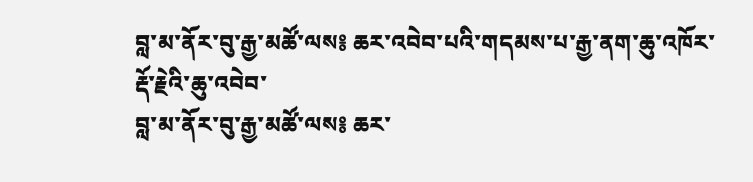བླ་མ་ནོར་བུ་རྒྱ་མཚོ་ལས༔ ཆར་འབེབ་པའི་གདམས་པ་རྒྱ་ནག་ཆུ་འཁོར་རྡོ་རྗེའི་ཆུ་འབེབ་
བླ་མ་ནོར་བུ་རྒྱ་མཚོ་ལས༔ ཆར་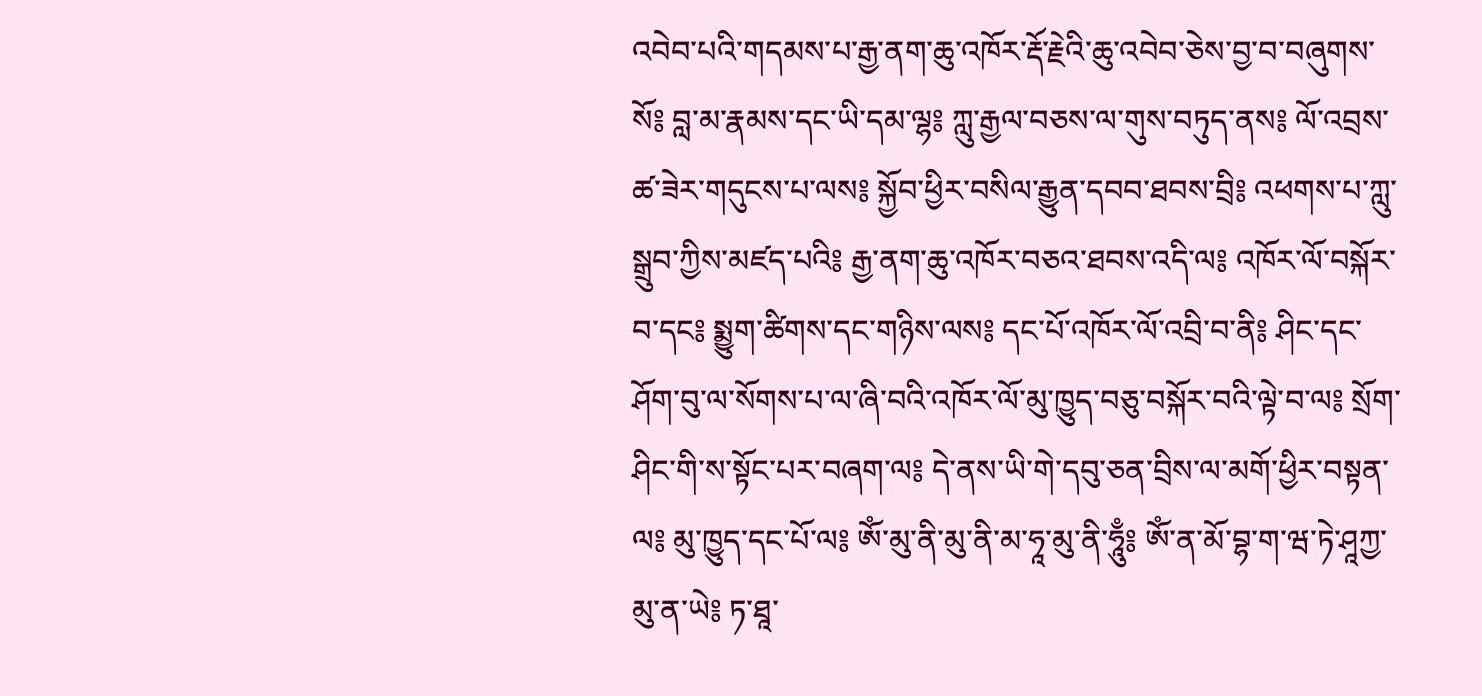འབེབ་པའི་གདམས་པ་རྒྱ་ནག་ཆུ་འཁོར་རྡོ་རྗེའི་ཆུ་འབེབ་ཅེས་བྱ་བ་བཞུགས་སོ༔ བླ་མ་རྣམས་དང་ཡི་དམ་ལྷ༔ ཀླུ་རྒྱལ་བཅས་ལ་གུས་བཏུད་ནས༔ ལོ་འབྲས་ཚ་ཟེར་གདུངས་པ་ལས༔ སྐྱོབ་ཕྱིར་བསིལ་རྒྱུན་དབབ་ཐབས་བྲི༔ འཕགས་པ་ཀླུ་སྒྲུབ་ཀྱིས་མཛད་པའི༔ རྒྱ་ནག་ཆུ་འཁོར་བཅའ་ཐབས་འདི་ལ༔ འཁོར་ལོ་བསྐོར་བ་དང༔ སྨྱུག་ཚིགས་དང་གཉིས་ལས༔ དང་པོ་འཁོར་ལོ་འབྲི་བ་ནི༔ ཤིང་དང་ཤོག་བུ་ལ་སོགས་པ་ལ་ཞི་བའི་འཁོར་ལོ་མུ་ཁྱུད་བཅུ་བསྐོར་བའི་ལྟེ་བ་ལ༔ སྲོག་ཤིང་གི་ས་སྟོང་པར་བཞག་ལ༔ དེ་ནས་ཡི་གེ་དབུ་ཅན་བྲིས་ལ་མགོ་ཕྱིར་བསྟན་ལ༔ མུ་ཁྱུད་དང་པོ་ལ༔ ཨོཾ་མུ་ནི་མུ་ནི་མ་ཧཱ་མུ་ནི་ཧཱུྃ༔ ཨོཾ་ན་མོ་བྷ་ག་ཝ་ཏེ་ཤཱཀྱ་མུ་ན་ཡེ༔ ཏ་ཐཱ་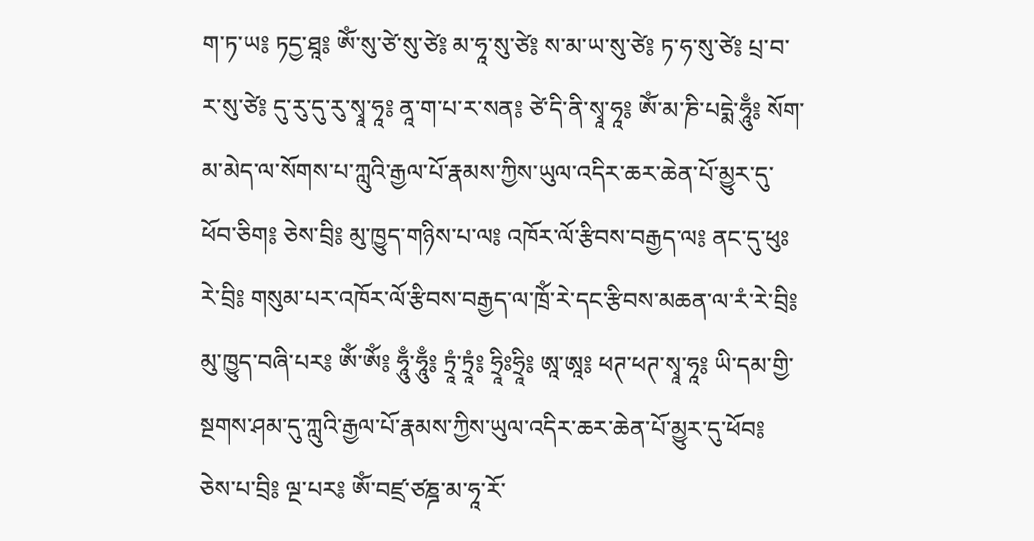ག་ཏ་ཡ༔ ཏདྱ་ཐཱ༔ ཨོཾ་སུ་ཙེ་སུ་ཙེ༔ མ་ཧཱ་སུ་ཙེ༔ ས་མ་ཡ་སུ་ཙེ༔ ཏ་ཧ་སུ་ཙེ༔ པྲ་བ་ར་སུ་ཙེ༔ དུ་རུ་དུ་རུ་སྭཱ་ཧཱ༔ ནཱ་ག་པ་ར་སན༔ ཙེ་དི་ནི་སྭཱ་ཧཱ༔ ཨོཾ་མ་ཎི་པདྨེ་ཧཱུྃ༔ སོག་མ་མེད་ལ་སོགས་པ་ཀླུའི་རྒྱལ་པོ་རྣམས་ཀྱིས་ཡུལ་འདིར་ཆར་ཆེན་པོ་མྱུར་དུ་ཕོབ་ཅིག༔ ཅེས་བྲི༔ མུ་ཁྱུད་གཉིས་པ་ལ༔ འཁོར་ལོ་རྩིབས་བརྒྱད་ལ༔ ནང་དུ་ཕུཿརེ་བྲི༔ གསུམ་པར་འཁོར་ལོ་རྩིབས་བརྒྱད་ལ་ཁྲོཾ་རེ་དང་རྩིབས་མཆན་ལ་རཾ་རེ་བྲི༔ མུ་ཁྱུད་བཞི་པར༔ ཨོཾ་ཨོཾ༔ ཧཱུྃ་ཧཱུྃ༔ ཏྲཱཾ་ཏྲཱཾ༔ ཧྲཱིཿཧྲཱི༔ ཨཱ་ཨཱ༔ ཕཊ་ཕཊ་སྭཱ་ཧཱ༔ ཡི་དམ་གྱི་སྔགས་ཤམ་དུ་ཀླུའི་རྒྱལ་པོ་རྣམས་ཀྱིས་ཡུལ་འདིར་ཆར་ཆེན་པོ་མྱུར་དུ་ཕོབ༔ ཅེས་པ་བྲི༔ ལྔ་པར༔ ཨོཾ་བཛྲ་ཙཎྜ་མ་ཧཱ་རོ་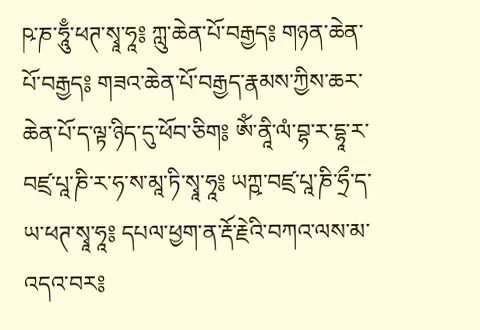ཥ་ཎ་ཧཱུྃ་ཕཊ་སྭཱ་ཧཱ༔ ཀླུ་ཆེན་པོ་བརྒྱད༔ གཉན་ཆེན་པོ་བརྒྱད༔ གཟའ་ཆེན་པོ་བརྒྱད་རྣམས་ཀྱིས་ཆར་ཆེན་པོ་ད་ལྟ་ཉིད་དུ་ཕོབ་ཅིག༔ ཨོཾ་ནཱི་ལཾ་བྷ་ར་དྷཱ་ར་བཛྲ་པཱ་ཎི་ར་ཧ་ས་མཱ་ཏི་སྭཱ་ཧཱ༔ ཡཀྵ་བཛྲ་པཱ་ཎི་ཧྲྀ་ད་ཡ་ཕཊ་སྭཱ་ཧཱ༔ དཔལ་ཕྱག་ན་རྡོ་རྗེའི་བཀའ་ལས་མ་འདའ་བར༔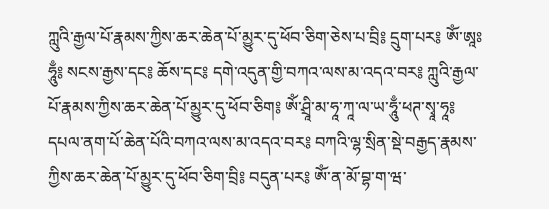ཀླུའི་རྒྱལ་པོ་རྣམས་ཀྱིས་ཆར་ཆེན་པོ་མྱུར་དུ་ཕོབ་ཅིག་ཅེས་པ་བྲི༔ དྲུག་པར༔ ཨོཾ་ཨཱཿཧཱུྃ༔ སངས་རྒྱས་དང༔ ཆོས་དང༔ དགེ་འདུན་གྱི་བཀའ་ལས་མ་འདའ་བར༔ ཀླུའི་རྒྱལ་པོ་རྣམས་ཀྱིས་ཆར་ཆེན་པོ་མྱུར་དུ་ཕོབ་ཅིག༔ ཨོཾ་ཤྲཱི་མ་ཧཱ་ཀཱ་ལ་ཡ་ཧཱུྃ་ཕཊ་སྭཱ་ཧཱ༔ དཔལ་ནག་པོ་ཆེན་པོའི་བཀའ་ལས་མ་འདའ་བར༔ བཀའི་ལྷ་སྲིན་སྡེ་བརྒྱད་རྣམས་ཀྱིས་ཆར་ཆེན་པོ་མྱུར་དུ་ཕོབ་ཅིག་བྲི༔ བདུན་པར༔ ཨོཾ་ན་མོ་བྷ་ག་ཝ་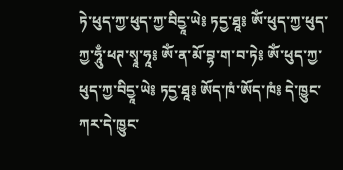ཏེ་ཕུད་ཀྱ་ཕུད་ཀྱ་བིདྱཱ་ཡེ༔ ཏདྱ་ཐཱ༔ ཨོཾ་ཕུད་ཀྱ་ཕུད་ཀྱ་ཧཱུྃ་ཕཊ་སྭཱ་ཧཱ༔ ཨོཾ་ན་མོ་བྷ་ག་བ་ཏེ༔ ཨོཾ་ཕུད་ཀྱ་ཕུད་ཀྱ་བིདྱཱ་ཡེ༔ ཏདྱ་ཐཱ༔ ཨོད་ཁཾ་ཨོད་ཁཾ༔ དེ་ཁྱུང་ཀར་དེ་ཁྱུང་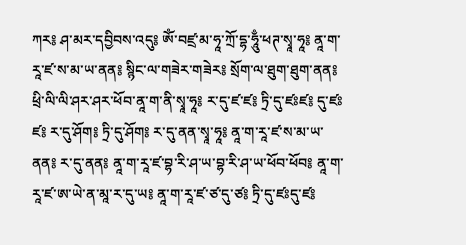ཀར༔ ཤ་མར་དབྱིབས་འདུ༔ ཨོཾ་བཛྲ་མ་ཧཱ་ཀྲོ་དྷ་ཧཱུྃ་ཕཊ་སྭཱ་ཧཱ༔ ནཱ་ག་རཱ་ཛ་ས་མ་ཡ་ནན༔ སྙིང་ལ་གཟེར་གཟེར༔ སྲོག་ལ་ཐུག་ཐུག་ནན༔ ཕྲི་ལི་ལི་ཤར་ཤར་ཕོབ་ནཱ་ག་ནི་སྭཱ་ཧཱ༔ ར་དུ་ཛ་ཛ༔ ཏྲི་དུ་ཛཿཛ༔ དུ་ཛཿཛ༔ ར་དུ་ཤོག༔ ཏྲི་དུ་ཤོག༔ ར་དུ་ནན་སྭཱ་ཧཱ༔ ནཱ་ག་རཱ་ཛ་ས་མ་ཡ་ནན༔ ར་དུ་ནན༔ ནཱ་ག་རཱ་ཛ་བྷ་རི་ཤ་ཡ་བྷ་རི་ཤ་ཡ་ཕོབ་ཕོབ༔ ནཱ་ག་རཱ་ཛ་ཨ་ཡེ་ན་མཱ་ར་དུ་ཡ༔ ནཱ་ག་རཱ་ཛ་ཙ་དུ་ཙ༔ ཏྲི་དུ་ཛཿདུ་ཛ༔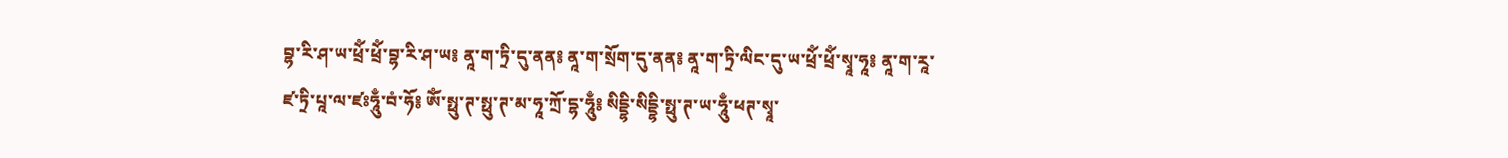བྷ་རི་ཤ་ཡ་ཕྲོཾ་ཕྲོཾ་བྷ་རི་ཤ་ཡ༔ ནཱ་ག་ཏྲི་དུ་ནན༔ ནཱ་ག་སྲོག་དུ་ནན༔ ནཱ་ག་ཏྲི་ལིང་དུ་ཡ་ཕྲོཾ་ཕྲོཾ་སྭཱ་ཧཱ༔ ནཱ་ག་རཱ་ཛ་ཏྲི་པཱ་ལ་ཛཿཧཱུྃ་བཾ་ཧོ༔ ཨོཾ་སྥུ་ཊ་སྥུ་ཊ་མ་ཧཱ་ཀྲོ་དྷ་ཧཱུྃ༔ སིདྡྷི་སིདྡྷི་སྥུ་ཊ་ཡ་ཧཱུྃ་ཕཊ་སྭཱ་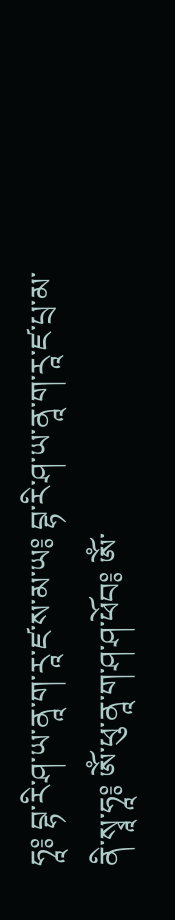ཧཱ༔ བྷ་རི་ཤ་ཡ་ནཱ་ག་རཱ་ཛ་ས་མ་ཡ༔ བྷ་རི་ཤ་ཡ་ནཱ་ག་རཱ་ཛ་པྲ་མ་ནི་སྭཱ་ཧཱ༔ ཨོཾ་ཕུ་ནཱ་ག་ཤ་ཤ་ཕོབ༔ ཨོཾ་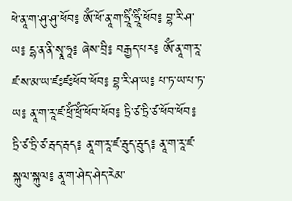ཕེ་ནཱ་ག་ཤུ་ཤུ་ཕོབ༔ ཨོཾ་ཕོ་ནཱ་ག་ཧྲཱིཾ་ཧྲཱིཾ་ཕོབ༔ བྷ་རི་ཤ་ཡ༔ དྷ་ན་ནི་སྭཱ་ཧཱ༔ ཞེས་བྲི༔ བརྒྱད་པར༔ ཨོཾ་ནཱ་ག་རཱ་ཛ་ས་མ་ཡ་ཛཿཛཿཕོབ་ཕོབ༔ བྷ་རི་ཤ་ཡ༔ པ་ཏ་ཡ་པ་ཏ་ཡ༔ ནཱ་ག་རཱ་ཛ་ཕྲོཾ་ཕྲོཾ་ཕོབ་ཕོབ༔ ཏྲི་ཙ་ཏྲི་ཙ་ཕོབ་ཕོབ༔ ཏྲི་ཙ་ཏྲི་ཙ་རྦད་རྦད༔ ནཱ་ག་རཱ་ཛ་རྦུད་རྦུད༔ ནཱ་ག་རཱ་ཛ་སྐུལ་སྐུལ༔ ནཱ་ག་ཤེད་ཤེད་རེམ་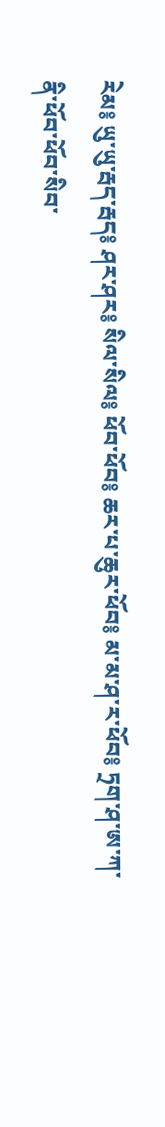རེམ༔ ཡུ་ཡུ་རྦད་རྦད༔ ཤར་ཤར༔ སིལ་སིལ༔ ཕོབ་ཕོབ༔ ཆར་པ་ཆུར་ཕོབ༔ མ་མ་ཤ་ར་ཕོབ༔ ཏྲག་ཤ་ཨ་ཀ་ནི་ཕོབ་ཕོབ་སིབ་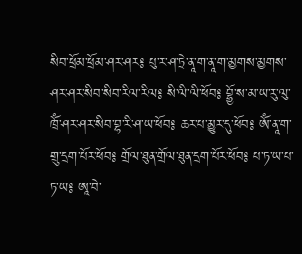སིབ་ཕྲོམ་ཕྲོམ་ཤར་ཤར༔ པུ་ར་ཤ་ཏྲེ་ནཱ་ག་ནཱ་ག་མྱགས་མྱགས་ཤར་ཤར་སིབ་སིབ་རིལ་རིལ༔ སི་ལི་ལི་ཕོབ༔ བྷྱོ་ས་མ་ཡ་རུ་ལུ་ཁྲོཾ་ཤར་ཤར་སིབ་བྷ་རི་ཤ་ཡ་ཕོབ༔ ཆར་པ་མྱུར་དུ་ཕོབ༔ ཨོཾ་ནཱ་ག་གྲུ་དྲག་པོར་ཕོབ༔ གྲོལ་ཐུན་གྲོལ་ཐུན་དྲག་པོར་ཕོབ༔ པ་ཏ་ཡ་པ་ཏ་ཡ༔ ཨཱ་བེ་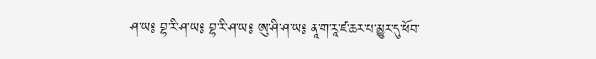ཤ་ཡ༔ བྷ་རི་ཤ་ཡ༔ བྷ་རི་ཤ་ཡ༔ ཨུ་ཤི་ཤ་ཡ༔ ནཱ་ག་རཱ་ཛ་ཆར་པ་མྱུར་དུ་ཕོབ་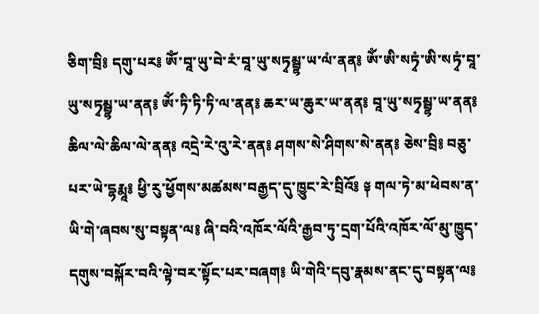ཅིག་བྲི༔ དགུ་པར༔ ཨོཾ་བཱ་ཡུ་བེ་རཾ་བཱ་ཡུ་སཏྭམྦྷ་ཡ་ལཾ་ནན༔ ཨོཾ་ཨི་སཏྭཾ་ཨི་སཏྭཾ་བཱ་ཡུ་སཏྭམྦྷ་ཡ་ནན༔ ཨོཾ་ཏི་ཏི་ཏི་ལ་ནན༔ ཆར་ཡ་ཆུར་ཡ་ནན༔ བཱ་ཡུ་སཏྭམྦྷ་ཡ་ནན༔ ཆིལ་ལེ་ཆིལ་ལེ་ནན༔ འདྲེ་རེ་འུ་རེ་ནན༔ ཤགས་སེ་ཤིགས་སེ་ནན༔ ཅེས་བྲི༔ བཅུ་པར་ཡེ་དྷརྨཱ༔ ཕྱི་རུ་ཕྱོགས་མཚམས་བརྒྱད་དུ་ཁྱུང་རེ་བྲིའོ༔ ༈ གལ་ཏེ་མ་ཕེབས་ན་ཡི་གེ་ཞབས་སུ་བསྟན་ལ༔ ཞི་བའི་འཁོར་ལོའི་རྒྱབ་ཏུ་དྲག་པོའི་འཁོར་ལོ་མུ་ཁྱུད་དགུས་བསྐོར་བའི་ལྟེ་བར་སྟོང་པར་བཞག༔ ཡི་གེའི་དབུ་རྣམས་ནང་དུ་བསྟན་ལ༔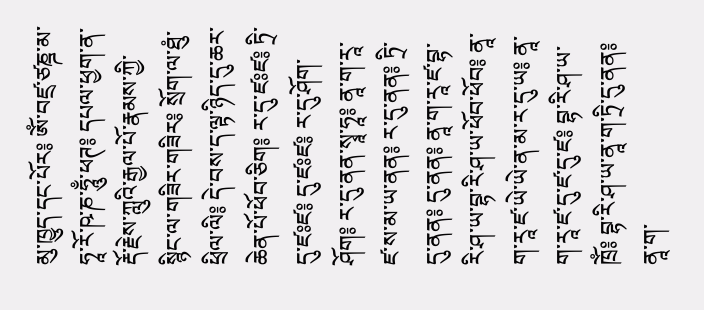མུ་ཁྱུད་དང་པོར༔ ཨོཾ་བཛྲ་ཙཎྜ་མ་ཧཱ་རོ་ཥ་ཎ་ཧཱུྃ་ཕཊ༔ དཔལ་ཕྱག་ན་རྡོ་རྗེས་ཀླུའི་རྒྱལ་པོ་རྣམས་ཀྱི་སྙིང་ལ་གཟིར་གཟིར༔ སྲོག་ལ་ཐུཾ་ཕྲིལ་ལི༔ དེ་བས་ད་ལྟ་ཉིད་དུ་ཆར་ཆེན་པོ་ཕོབ་ཅིག༔ ར་དུ་ཛཿཛ༔ ཏྲི་དུ་ཛཿཛ༔ དུ་ཛཿཛ༔ ར་དུ་ཤོག་ཤོག༔ ར་དུ་ནན་སྭཱ་ཧཱ༔ ནཱ་ག་རཱ་ཛ་ས་མ་ཡ་ནན༔ ར་དུ་ནན༔ ཏྲི་དུ་ནན༔ དུ་ནན༔ ནཱ་ག་རཱ་ཛ་བྷ་རི་ཤ་ཡ་བྷ་རི་ཤ་ཡ་ཕོབ་ཕོབ༔ ནཱ་ག་རཱ་ཛ་ཡེ་ཡེ་ན་མ་ར་དུ་ཡ༔ ནཱ་ག་རཱ་ཛ་དུ་ཛ་དུ་ཛ༔ བྷ་རི་ཤ་ཡ་ཁྲོཾ༔ བྷ་རི་ཤ་ཡ་ནཱ་ག་ཏྲི་དུ་ནན༔ ནཱ་ག་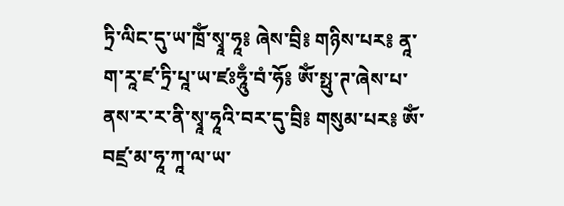ཏྲི་ལིང་དུ་ཡ་ཁྲོཾ་སྭཱ་ཧཱ༔ ཞེས་བྲི༔ གཉིས་པར༔ ནཱ་ག་རཱ་ཛ་ཏྲི་པཱ་ཡ་ཛཿཧཱུྃ་བཾ་ཧོ༔ ཨོཾ་སྥུ་ཊ་ཞེས་པ་ནས་ར་ར་ནི་སྭཱ་ཧཱའི་བར་དུ་བྲི༔ གསུམ་པར༔ ཨོཾ་བཛྲ་མ་ཧཱ་ཀཱ་ལ་ཡ་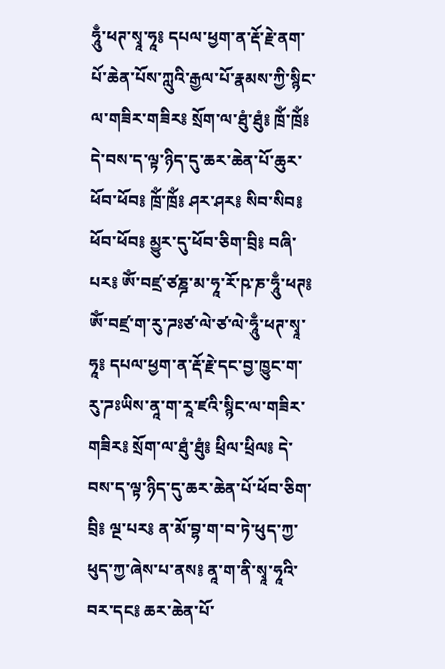ཧཱུྃ་ཕཊ་སྭཱ་ཧཱ༔ དཔལ་ཕྱག་ན་རྡོ་རྗེ་ནག་པོ་ཆེན་པོས་ཀླུའི་རྒྱལ་པོ་རྣམས་ཀྱི་སྙིང་ལ་གཟིར་གཟིར༔ སྲོག་ལ་ཐུཾ་ཐུཾ༔ ཁྲོཾ་ཁྲོཾ༔ དེ་བས་ད་ལྟ་ཉིད་དུ་ཆར་ཆེན་པོ་ཆུར་ཕོབ་ཕོབ༔ ཁྲོཾ་ཁྲོཾ༔ ཤར་ཤར༔ སིབ་སིབ༔ ཕོབ་ཕོབ༔ མྱུར་དུ་ཕོབ་ཅིག་བྲི༔ བཞི་པར༔ ཨོཾ་བཛྲ་ཙཎྜ་མ་ཧཱ་རོ་ཥ་ཎ་ཧཱུྃ་ཕཊ༔ ཨོཾ་བཛྲ་ག་རུ་ཌཿཙ་ལེ་ཙ་ལེ་ཧཱུྃ་ཕཊ་སྭཱ་ཧཱ༔ དཔལ་ཕྱག་ན་རྡོ་རྗེ་དང་བྱ་ཁྱུང་ག་རུ་ཌཿཡིས་ནཱ་ག་རཱ་ཛའི་སྙིང་ལ་གཟིར་གཟིར༔ སྲོག་ལ་ཐུཾ་ཐུཾ༔ ཕྲིལ་ཕྲིལ༔ དེ་བས་ད་ལྟ་ཉིད་དུ་ཆར་ཆེན་པོ་ཕོབ་ཅིག་བྲི༔ ལྔ་པར༔ ན་མོ་བྷ་ག་བ་ཏེ་ཕུད་ཀྱ་ཕུད་ཀྱ་ཞེས་པ་ནས༔ ནཱ་ག་ནི་སྭཱ་ཧཱའི་བར་དང༔ ཆར་ཆེན་པོ་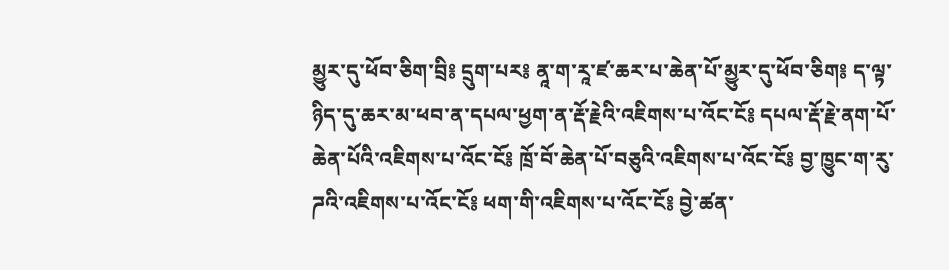མྱུར་དུ་ཕོབ་ཅིག་བྲི༔ དྲུག་པར༔ ནཱ་ག་རཱ་ཛ་ཆར་པ་ཆེན་པོ་མྱུར་དུ་ཕོབ་ཅིག༔ ད་ལྟ་ཉིད་དུ་ཆར་མ་ཕབ་ན་དཔལ་ཕྱག་ན་རྡོ་རྗེའི་འཇིགས་པ་འོང་ངོ༔ དཔལ་རྡོ་རྗེ་ནག་པོ་ཆེན་པོའི་འཇིགས་པ་འོང་ངོ༔ ཁྲོ་བོ་ཆེན་པོ་བཅུའི་འཇིགས་པ་འོང་ངོ༔ བྱ་ཁྱུང་ག་རུ་ཌའི་འཇིགས་པ་འོང་ངོ༔ ཕག་གི་འཇིགས་པ་འོང་ངོ༔ བྱེ་ཚན་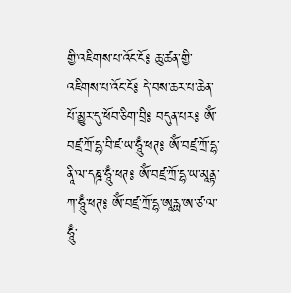གྱི་འཇིགས་པ་འོང་ངོ༔ ཆུ་ཚན་གྱི་འཇིགས་པ་འོང་ངོ༔ དེ་བས་ཆར་པ་ཆེན་པོ་མྱུར་དུ་ཕོབ་ཅིག་བྲི༔ བདུན་པར༔ ཨོཾ་བཛྲ་ཀྲོ་དྷ་བི་ཛ་ཡ་ཧཱུྃ་ཕཊ༔ ཨོཾ་བཛྲ་ཀྲོ་དྷ་ནཱི་ལ་དཎྜ་ཧཱུྃ་ཕཊ༔ ཨོཾ་བཛྲ་ཀྲོ་དྷ་ཡ་མཱནྟ་ཀ་ཧཱུྃ་ཕཊ༔ ཨོཾ་བཛྲ་ཀྲོ་དྷ་ཨཱརྻ་ཨ་ཙ་ལ་ཧཱུྃ་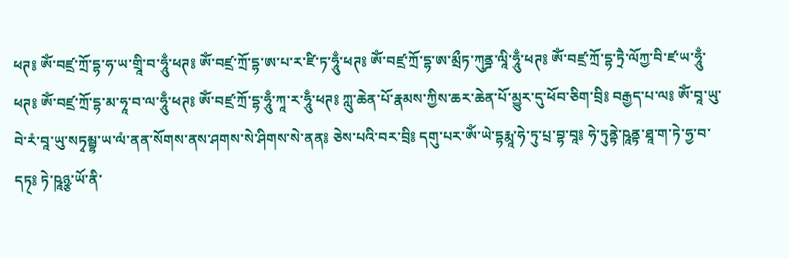ཕཊ༔ ཨོཾ་བཛྲ་ཀྲོ་དྷ་ཧ་ཡ་གྲཱི་བ་ཧཱུྃ་ཕཊ༔ ཨོཾ་བཛྲ་ཀྲོ་དྷ་ཨ་པ་ར་ཛི་ཏ་ཧཱུྃ་ཕཊ༔ ཨོཾ་བཛྲ་ཀྲོ་དྷ་ཨ་མྲྀཏ་ཀུནྜ་ལཱི་ཧཱུྃ་ཕཊ༔ ཨོཾ་བཛྲ་ཀྲོ་དྷ་ཏྲཻ་ལོཀྱ་བི་ཛ་ཡ་ཧཱུྃ་ཕཊ༔ ཨོཾ་བཛྲ་ཀྲོ་དྷ་མ་ཧཱ་བ་ལ་ཧཱུྃ་ཕཊ༔ ཨོཾ་བཛྲ་ཀྲོ་དྷ་ཧཱུྃ་ཀཱ་ར་ཧཱུྃ་ཕཊ༔ ཀླུ་ཆེན་པོ་རྣམས་ཀྱིས་ཆར་ཆེན་པོ་མྱུར་དུ་ཕོབ་ཅིག་བྲི༔ བརྒྱད་པ་ལ༔ ཨོཾ་བཱ་ཡུ་བེ་རཾ་བཱ་ཡུ་སཏྭམྦྷ་ཡ་ལཾ་ནན་སོགས་ནས་ཤགས་སེ་ཤིགས་སེ་ནན༔ ཅེས་པའི་བར་བྲི༔ དགུ་པར་ཨོཾ་ཡེ་དྷརྨཱ་ཧེ་ཏུ་པྲ་བྷ་བཱ༔ ཧེ་ཏུནྟེ་ཥཱནྟ་ཐཱ་ག་ཏེ་ཧྱ་བ་དཏ྄༔ ཏེ་ཥཱཉྩ་ཡོ་ནི་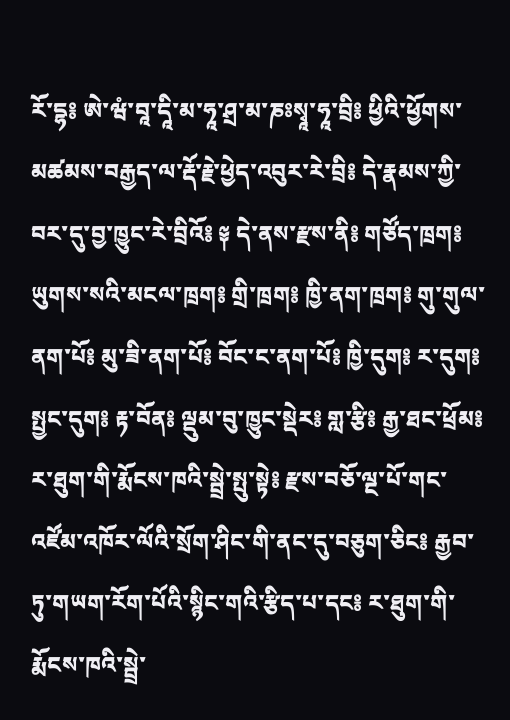རོ་དྷ༔ ཨེ་ཝཾ་བཱ་དཱི་མ་ཧཱ་ཤྲ་མ་ཎཿསྭཱ་ཧཱ་བྲི༔ ཕྱིའི་ཕྱོགས་མཚམས་བརྒྱད་ལ་རྡོ་རྗེ་ཕྱེད་འབུར་རེ་བྲི༔ དེ་རྣམས་ཀྱི་བར་དུ་བྱ་ཁྱུང་རེ་བྲིའོ༔ ༈ དེ་ནས་རྫས་ནི༔ གཙོད་ཁྲག༔ ཡུགས་སའི་མངལ་ཁྲག༔ གྲི་ཁྲག༔ ཁྱི་ནག་ཁྲག༔ གུ་གུལ་ནག་པོ༔ མུ་ཟི་ནག་པོ༔ བོང་ང་ནག་པོ༔ ཁྱི་དུག༔ ར་དུག༔ སྤྱང་དུག༔ རྟ་བོན༔ ལྡུམ་བུ་ཁྱུང་སྡེར༔ གླ་རྩི༔ རྒྱ་ཐང་ཕྲོམ༔ ར་ཐུག་གི་རྨོངས་ཁའི་སྦྲེ་སྤུ་སྟེ༔ རྫས་བཅོ་ལྔ་པོ་གང་འཛོམ་འཁོར་ལོའི་སྲོག་ཤིང་གི་ནང་དུ་བཅུག་ཅིང༔ རྒྱབ་ཏུ་གཡག་རོག་པོའི་སྙིང་གའི་རྩིད་པ་དང༔ ར་ཐུག་གི་རྨོངས་ཁའི་སྦྲེ་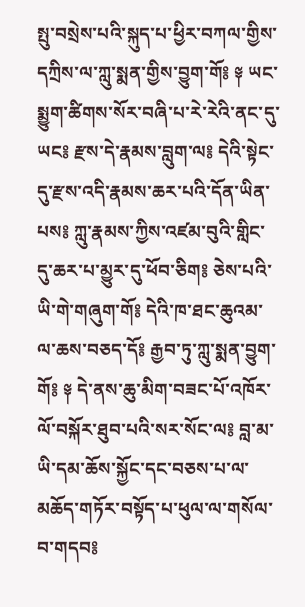སྤུ་བསྲེས་པའི་སྐུད་པ་ཕྱིར་བཀལ་གྱིས་དཀྲིས་ལ་ཀླུ་སྨན་གྱིས་བྱུག་གོ༔ ༈ ཡང་སྨྱུག་ཚིགས་སོར་བཞི་པ་རེ་རེའི་ནང་དུ་ཡང༔ རྫས་དེ་རྣམས་བླུག་ལ༔ དེའི་སྟེང་དུ་རྫས་འདི་རྣམས་ཆར་པའི་དོན་ཡིན་པས༔ ཀླུ་རྣམས་ཀྱིས་འཛམ་བུའི་གླིང་དུ་ཆར་པ་མྱུར་དུ་ཕོབ་ཅིག༔ ཅེས་པའི་ཡི་གེ་གཞུག་གོ༔ དེའི་ཁ་ཐང་ཆུའམ་ལ་ཆས་བཅད་དོ༔ རྒྱབ་ཏུ་ཀླུ་སྨན་བྱུག་གོ༔ ༈ དེ་ནས་ཆུ་མིག་བཟང་པོ་འཁོར་ལོ་བསྐོར་ཐུབ་པའི་སར་སོང་ལ༔ བླ་མ་ཡི་དམ་ཆོས་སྐྱོང་དང་བཅས་པ་ལ་མཆོད་གཏོར་བསྟོད་པ་ཕུལ་ལ་གསོལ་བ་གདབ༔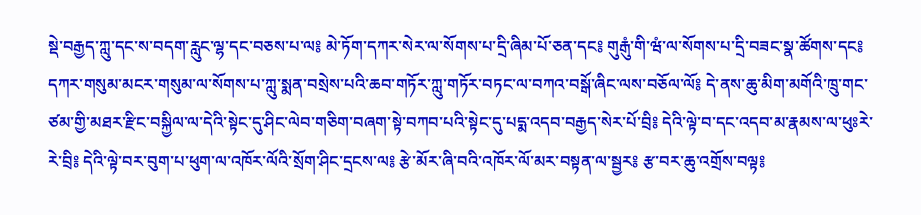སྡེ་བརྒྱད་ཀླུ་དང་ས་བདག་རླུང་ལྷ་དང་བཅས་པ་ལ༔ མེ་ཏོག་དཀར་སེར་ལ་སོགས་པ་དྲི་ཞིམ་པོ་ཅན་དང༔ གུརྒུཾ་གི་ཝཾ་ལ་སོགས་པ་དྲི་བཟང་སྣ་ཚོགས་དང༔ དཀར་གསུམ་མངར་གསུམ་ལ་སོགས་པ་ཀླུ་སྨན་བསྲེས་པའི་ཆབ་གཏོར་ཀླུ་གཏོར་བཏང་ལ་བཀའ་བསྒོ་ཞིང་ལས་བཅོལ་ལོ༔ དེ་ནས་ཆུ་མིག་མགོའི་ཁྲུ་གང་ཙམ་གྱི་མཐར་རྫིང་བསྐྱིལ་ལ་དེའི་སྟེང་དུ་ཤིང་ལེབ་གཅིག་བཞག་སྟེ་བཀབ་པའི་སྟེང་དུ་པདྨ་འདབ་བརྒྱད་སེར་པོ་བྲི༔ དེའི་ལྟེ་བ་དང་འདབ་མ་རྣམས་ལ་ཕུཿརེ་རེ་བྲི༔ དེའི་ལྟེ་བར་བུག་པ་ཕུག་ལ་འཁོར་ལོའི་སྲོག་ཤིང་དྲངས་ལ༔ རྩེ་མོར་ཞི་བའི་འཁོར་ལོ་མར་བསྟན་ལ་སྦྱར༔ རྩ་བར་ཆུ་འགྲོས་བལྟ༔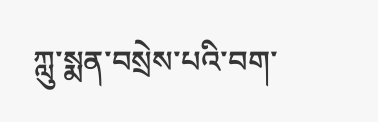ཀླུ་སྨན་བསྲེས་པའི་བག་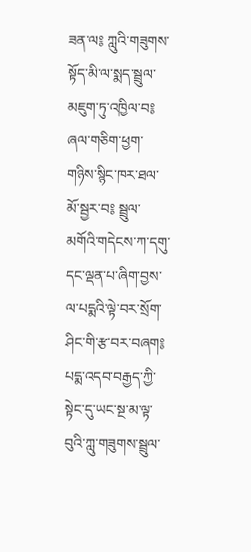ཟན་ལ༔ ཀླུའི་གཟུགས་སྟོད་མི་ལ་སྨད་སྦྲུལ་མཇུག་ཏུ་འཁྱིལ་བ༔ ཞལ་གཅིག་ཕྱག་གཉིས་སྙིང་ཁར་ཐལ་མོ་སྦྱར་བ༔ སྦྲུལ་མགོའི་གདེངས་ཀ་དགུ་དང་ལྡན་པ་ཞིག་བྱས་ལ་པདྨའི་ལྟེ་བར་སྲོག་ཤིང་གི་རྩ་བར་བཞག༔ པདྨ་འདབ་བརྒྱད་ཀྱི་སྟེང་དུ་ཡང་སྔ་མ་ལྟ་བུའི་ཀླུ་གཟུགས་སྦྲུལ་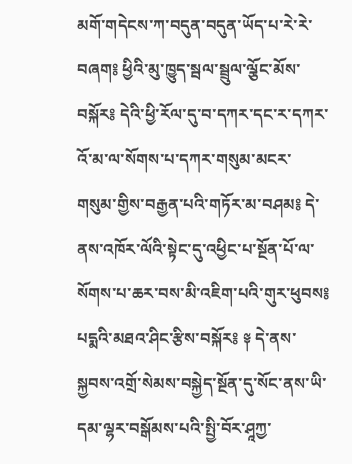མགོ་གདེངས་ཀ་བདུན་བདུན་ཡོད་པ་རེ་རེ་བཞག༔ ཕྱིའི་མུ་ཁྱུད་སྦལ་སྦྲུལ་ལྕོང་མོས་བསྐོར༔ དེའི་ཕྱི་རོལ་དུ་བ་དཀར་དང་ར་དཀར་འོ་མ་ལ་སོགས་པ་དཀར་གསུམ་མངར་གསུམ་གྱིས་བརྒྱན་པའི་གཏོར་མ་བཤམ༔ དེ་ནས་འཁོར་ལོའི་སྟེང་དུ་འཕྱིང་པ་སྔོན་པོ་ལ་སོགས་པ་ཆར་བས་མི་འཇིག་པའི་གུར་ཕུབས༔ པདྨའི་མཐའ་ཤིང་རྩིས་བསྐོར༔ ༈ དེ་ནས་སྐྱབས་འགྲོ་སེམས་བསྐྱེད་སྔོན་དུ་སོང་ནས་ཡི་དམ་ལྷར་བསྒོམས་པའི་སྤྱི་བོར་ཤཱཀྱ་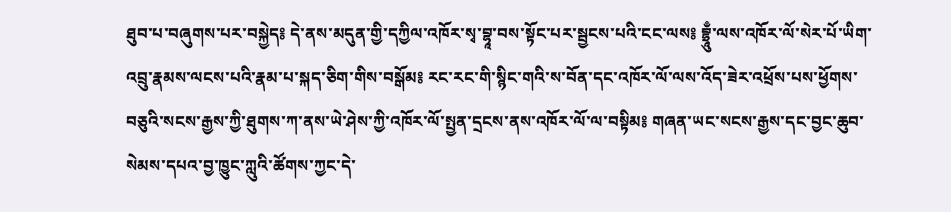ཐུབ་པ་བཞུགས་པར་བསྐྱེད༔ དེ་ནས་མདུན་གྱི་དཀྱིལ་འཁོར་སྭ་བྷཱ་བས་སྟོང་པར་སྦྱངས་པའི་ངང་ལས༔ བྷྲཱུྃ་ལས་འཁོར་ལོ་སེར་པོ་ཡིག་འབྲུ་རྣམས་ལངས་པའི་རྣམ་པ་སྐད་ཅིག་གིས་བསྒོམ༔ རང་རང་གི་སྙིང་གའི་ས་བོན་དང་འཁོར་ལོ་ལས་འོད་ཟེར་འཕྲོས་པས་ཕྱོགས་བཅུའི་སངས་རྒྱས་ཀྱི་ཐུགས་ཀ་ནས་ཡེ་ཤེས་ཀྱི་འཁོར་ལོ་སྤྱན་དྲངས་ནས་འཁོར་ལོ་ལ་བསྟིམ༔ གཞན་ཡང་སངས་རྒྱས་དང་བྱང་ཆུབ་སེམས་དཔའ་བྱ་ཁྱུང་ཀླུའི་ཚོགས་ཀྱང་དེ་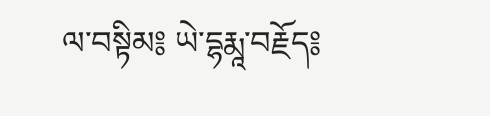ལ་བསྟིམ༔ ཡེ་དྷརྨཱ་བརྗོད༔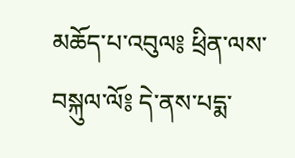མཆོད་པ་འབུལ༔ ཕྲིན་ལས་བསྐུལ་ལོ༔ དེ་ནས་པདྨ་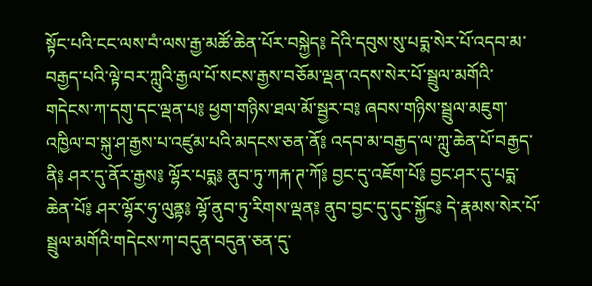སྟོང་པའི་ངང་ལས་བཾ་ལས་རྒྱ་མཚོ་ཆེན་པོར་བསྐྱེད༔ དེའི་དབུས་སུ་པདྨ་སེར་པོ་འདབ་མ་བརྒྱད་པའི་ལྟེ་བར་ཀླུའི་རྒྱལ་པོ་སངས་རྒྱས་བཅོམ་ལྡན་འདས་སེར་པོ་སྦྲུལ་མགོའི་གདེངས་ཀ་དགུ་དང་ལྡན་པ༔ ཕྱག་གཉིས་ཐལ་མོ་སྦྱར་བ༔ ཞབས་གཉིས་སྦྲུལ་མཇུག་འཁྱིལ་བ་སྐུ་ཤ་རྒྱས་པ་འཛུམ་པའི་མདངས་ཅན་ནོ༔ འདབ་མ་བརྒྱད་ལ་ཀླུ་ཆེན་པོ་བརྒྱད་ནི༔ ཤར་དུ་ནོར་རྒྱས༔ ལྷོར་པདྨ༔ ནུབ་ཏུ་ཀརྐ་ཊ་ཀོ༔ བྱང་དུ་འཇོག་པོ༔ བྱང་ཤར་དུ་པདྨ་ཆེན་པོ༔ ཤར་ལྷོར་ཧུ་ལུནྟ༔ ལྷོ་ནུབ་ཏུ་རིགས་ལྡན༔ ནུབ་བྱང་དུ་དུང་སྐྱོང༔ དེ་རྣམས་སེར་པོ་སྦྲུལ་མགོའི་གདེངས་ཀ་བདུན་བདུན་ཅན་དུ་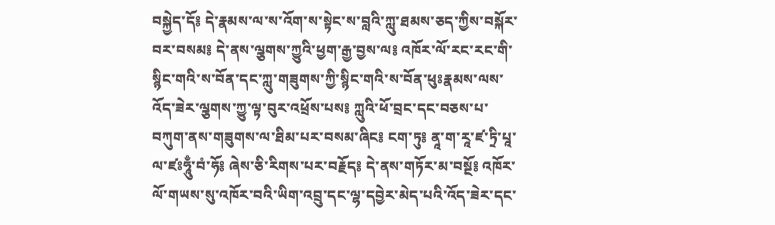བསྐྱེད་དོ༔ དེ་རྣམས་ལ་ས་འོག་ས་སྟེང་ས་བླའི་ཀླུ་ཐམས་ཅད་ཀྱིས་བསྐོར་བར་བསམ༔ དེ་ནས་ལྕགས་ཀྱུའི་ཕྱག་རྒྱ་བྱས་ལ༔ འཁོར་ལོ་རང་རང་གི་སྙིང་གའི་ས་བོན་དང་ཀླུ་གཟུགས་ཀྱི་སྙིང་གའི་ས་བོན་ཕུཿརྣམས་ལས་འོད་ཟེར་ལྕགས་ཀྱུ་ལྟ་བུར་འཕྲོས་པས༔ ཀླུའི་ཕོ་བྲང་དང་བཅས་པ་བཀུག་ནས་གཟུགས་ལ་ཐིམ་པར་བསམ་ཞིང༔ ངག་ཏུ༔ ནཱ་ག་རཱ་ཛ་ཏྲི་པཱ་ལ་ཛཿཧཱུྃ་བཾ་ཧོ༔ ཞེས་ཅི་རིགས་པར་བརྗོད༔ དེ་ནས་གཏོར་མ་བསྔོ༔ འཁོར་ལོ་གཡས་སུ་འཁོར་བའི་ཡིག་འབྲུ་དང་ལྷ་དབྱེར་མེད་པའི་འོད་ཟེར་དང་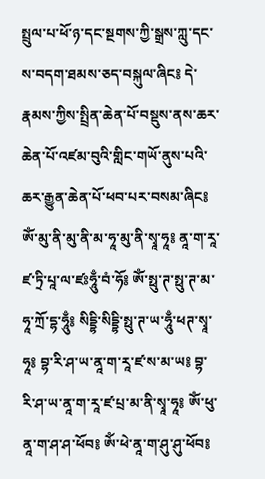སྤྲུལ་པ་ཕོ་ཉ་དང་སྔགས་ཀྱི་སྒྲས་ཀླུ་དང་ས་བདག་ཐམས་ཅད་བསྐུལ་ཞིང༔ དེ་རྣམས་ཀྱིས་སྤྲིན་ཆེན་པོ་བསྡུས་ནས་ཆར་ཆེན་པོ་འཛམ་བུའི་གླིང་གཡོ་ནུས་པའི་ཆར་རྒྱུན་ཆེན་པོ་ཕབ་པར་བསམ་ཞིང༔ ཨོཾ་མུ་ནི་མུ་ནི་མ་ཧཱ་མུ་ནི་སྭཱ་ཧཱ༔ ནཱ་ག་རཱ་ཛ་ཏྲི་པཱ་ལ་ཛཿཧཱུྃ་བཾ་ཧོ༔ ཨོཾ་སྥུ་ཊ་སྥུ་ཊ་མ་ཧཱ་ཀྲོ་དྷ་ཧཱུྃ༔ སིདྡྷི་སིདྡྷི་སྥུ་ཊ་ཡ་ཧཱུྃ་ཕཊ་སྭཱ་ཧཱ༔ བྷ་རི་ཤ་ཡ་ནཱ་ག་རཱ་ཛ་ས་མ་ཡ༔ བྷ་རི་ཤ་ཡ་ནཱ་ག་རཱ་ཛ་པྲ་མ་ནི་སྭཱ་ཧཱ༔ ཨོཾ་ཕུ་ནཱ་ག་ཤ་ཤ་ཕོབ༔ ཨོཾ་ཕེ་ནཱ་ག་ཤུ་ཤུ་ཕོབ༔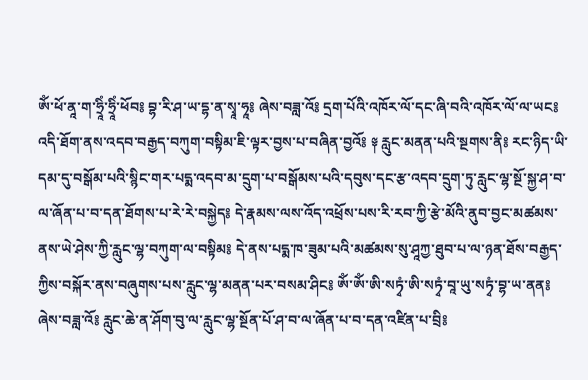ཨོཾ་ཕོ་ནཱ་ག་ཧྲཱིཾ་ཧྲཱིཾ་ཕོབ༔ བྷ་རི་ཤ་ཡ་དྷ་ན་སྭཱ་ཧཱ༔ ཞེས་བཟླ་འོ༔ དྲག་པོའི་འཁོར་ལོ་དང་ཞི་བའི་འཁོར་ལོ་ལ་ཡང༔ འདི་ཐོག་ནས་འདབ་བརྒྱད་བཀུག་བསྟིམ་ཇི་ལྟར་བྱས་པ་བཞིན་བྱའོ༔ ༈ རླུང་མནན་པའི་སྔགས་ནི༔ རང་ཉིད་ཡི་དམ་དུ་བསྒོམ་པའི་སྙིང་གར་པདྨ་འདབ་མ་དྲུག་པ་བསྒོམས་པའི་དབུས་དང་རྩ་འདབ་དྲུག་ཏུ་རླུང་ལྷ་སྔོ་སྐྱ་ཤ་བ་ལ་ཞོན་པ་བ་དན་ཐོགས་པ་རེ་རེ་བསྐྱེད༔ དེ་རྣམས་ལས་འོད་འཕྲོས་པས་རི་རབ་ཀྱི་རྩེ་མོའི་ནུབ་བྱང་མཚམས་ནས་ཡེ་ཤེས་ཀྱི་རླུང་ལྷ་བཀུག་ལ་བསྟིམ༔ དེ་ནས་པདྨ་ཁ་ཟུམ་པའི་མཚམས་སུ་ཤཱཀྱ་ཐུབ་པ་ལ་ཉན་ཐོས་བརྒྱད་ཀྱིས་བསྐོར་ནས་བཞུགས་པས་རླུང་ལྷ་མནན་པར་བསམ་ཤིང༔ ཨོཾ་ཨོཾ་ཨི་སཏྭཾ་ཨི་སཏྭཾ་བཱ་ཡུ་སཏྭཾ་བྷ་ཡ་ནན༔ ཞེས་བཟླ་འོ༔ རླུང་ཆེ་ན་ཤོག་བུ་ལ་རླུང་ལྷ་སྔོན་པོ་ཤ་བ་ལ་ཞོན་པ་བ་དན་འཛིན་པ་བྲི༔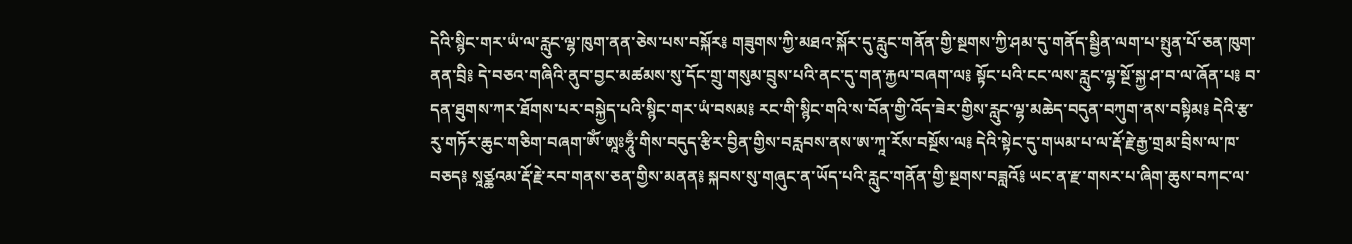དེའི་སྙིང་གར་ཡཾ་ལ་རླུང་ལྷ་ཁུག་ནན་ཅེས་པས་བསྐོར༔ གཟུགས་ཀྱི་མཐའ་སྐོར་དུ་རླུང་གནོན་གྱི་སྔགས་ཀྱི་ཤམ་དུ་གནོད་སྦྱིན་ལག་པ་སྤུན་པོ་ཅན་ཁུག་ནན་བྲི༔ དེ་བཅའ་གཞིའི་ནུབ་བྱང་མཚམས་སུ་དོང་གྲུ་གསུམ་བྲུས་པའི་ནང་དུ་གན་རྐྱལ་བཞག་ལ༔ སྟོང་པའི་ངང་ལས་རླུང་ལྷ་སྔོ་སྐྱ་ཤ་བ་ལ་ཞོན་པ༔ བ་དན་ཐུགས་ཀར་ཐོགས་པར་བསྐྱེད་པའི་སྙིང་གར་ཡཾ་བསམ༔ རང་གི་སྙིང་གའི་ས་བོན་གྱི་འོད་ཟེར་གྱིས་རླུང་ལྷ་མཆེད་བདུན་བཀུག་ནས་བསྟིམ༔ དེའི་རྩ་རུ་གཏོར་ཆུང་གཅིག་བཞག་ཨོཾ་ཨཱཿཧཱུྃ་གིས་བདུད་རྩིར་བྱིན་གྱིས་བརླབས་ནས་ཨ་ཀཱ་རོས་བསྔོས་ལ༔ དེའི་སྟེང་དུ་གཡམ་པ་ལ་རྡོ་རྗེ་རྒྱ་གྲམ་བྲིས་ལ་ཁ་བཅད༔ སཱཙྪའམ་རྡོ་རྗེ་རབ་གནས་ཅན་གྱིས་མནན༔ སྐབས་སུ་གཞུང་ན་ཡོད་པའི་རླུང་གནོན་གྱི་སྔགས་བཟླའོ༔ ཡང་ན་རྫ་གསར་པ་ཞིག་ཆུས་བཀང་ལ་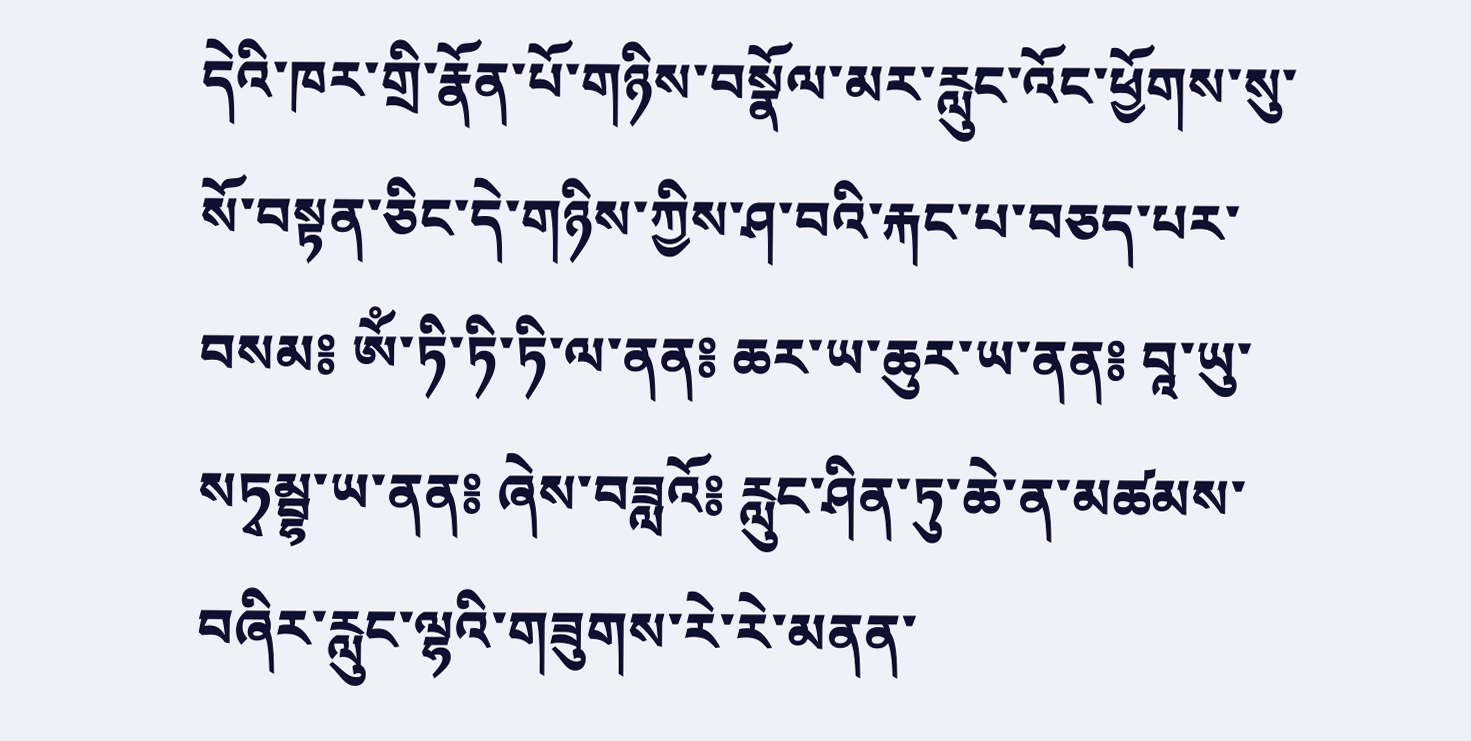དེའི་ཁར་གྲི་རྣོན་པོ་གཉིས་བསྣོལ་མར་རླུང་འོང་ཕྱོགས་སུ་སོ་བསྟན་ཅིང་དེ་གཉིས་ཀྱིས་ཤ་བའི་རྐང་པ་བཅད་པར་བསམ༔ ཨོཾ་ཏི་ཏི་ཏི་ལ་ནན༔ ཆར་ཡ་ཆུར་ཡ་ནན༔ བཱ་ཡུ་སཏྭམྦྷ་ཡ་ནན༔ ཞེས་བཟླའོ༔ རླུང་ཤིན་ཏུ་ཆེ་ན་མཚམས་བཞིར་རླུང་ལྷའི་གཟུགས་རེ་རེ་མནན་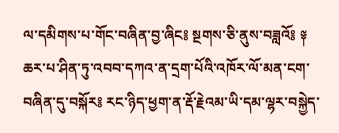ལ་དམིགས་པ་གོང་བཞིན་བྱ་ཞིང༔ སྔགས་ཅི་ནུས་བཟླའོ༔ ༈ ཆར་པ་ཤིན་ཏུ་འབབ་དཀའ་ན་དྲག་པོའི་འཁོར་ལོ་མན་ངག་བཞིན་དུ་བསྐོར༔ རང་ཉིད་ཕྱག་ན་རྡོ་རྗེའམ་ཡི་དམ་ལྷར་བསྐྱེད་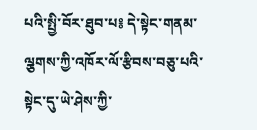པའི་སྤྱི་བོར་ཐུབ་པ༔ དེ་སྟེང་གནམ་ལྕགས་ཀྱི་འཁོར་ལོ་རྩིབས་བཅུ་པའི་སྟེང་དུ་ཡེ་ཤེས་ཀྱི་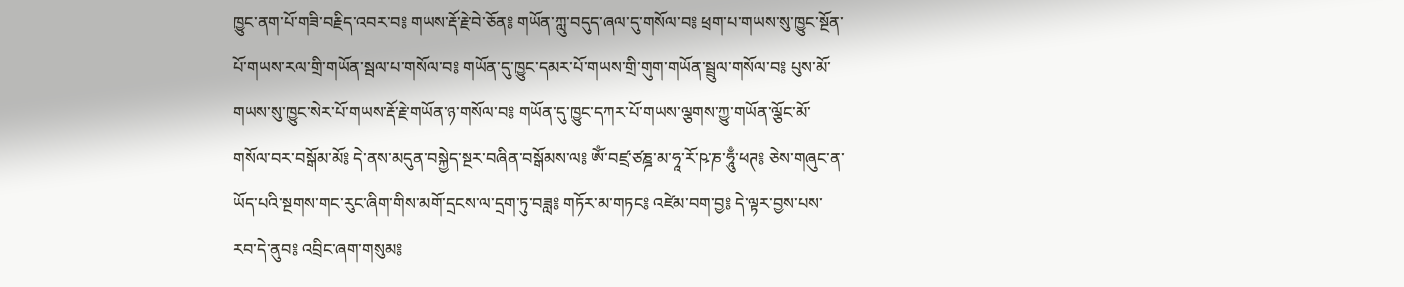ཁྱུང་ནག་པོ་གཟི་བརྗིད་འབར་བ༔ གཡས་རྡོ་རྗེ་བེ་ཅོན༔ གཡོན་ཀླུ་བདུད་ཞལ་དུ་གསོལ་བ༔ ཕྲག་པ་གཡས་སུ་ཁྱུང་སྔོན་པོ་གཡས་རལ་གྲི་གཡོན་སྦལ་པ་གསོལ་བ༔ གཡོན་དུ་ཁྱུང་དམར་པོ་གཡས་གྲི་གུག་གཡོན་སྦྲུལ་གསོལ་བ༔ པུས་མོ་གཡས་སུ་ཁྱུང་སེར་པོ་གཡས་རྡོ་རྗེ་གཡོན་ཉ་གསོལ་བ༔ གཡོན་དུ་ཁྱུང་དཀར་པོ་གཡས་ལྕགས་ཀྱུ་གཡོན་ལྕོང་མོ་གསོལ་བར་བསྒོམ་མོ༔ དེ་ནས་མདུན་བསྐྱེད་སྔར་བཞིན་བསྒོམས་ལ༔ ཨོཾ་བཛྲ་ཙཎྜ་མ་ཧཱ་རོ་ཥ་ཎ་ཧཱུྃ་ཕཊ༔ ཅེས་གཞུང་ན་ཡོད་པའི་སྔགས་གང་རུང་ཞིག་གིས་མགོ་དྲངས་ལ་དྲག་ཏུ་བཟླ༔ གཏོར་མ་གཏང༔ འཛེམ་བག་བྱ༔ དེ་ལྟར་བྱས་པས་རབ་དེ་ནུབ༔ འབྲིང་ཞག་གསུམ༔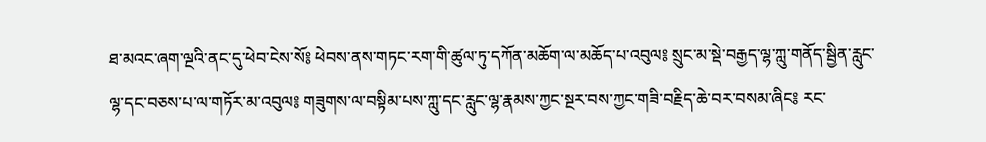ཐ་མའང་ཞག་ལྔའི་ནང་དུ་ཕེབ་ངེས་སོ༔ ཕེབས་ནས་གཏང་རག་གི་ཚུལ་ཏུ་དཀོན་མཆོག་ལ་མཆོད་པ་འབུལ༔ སྲུང་མ་སྡེ་བརྒྱད་ལྷ་ཀླུ་གནོད་སྦྱིན་རླུང་ལྷ་དང་བཅས་པ་ལ་གཏོར་མ་འབུལ༔ གཟུགས་ལ་བསྟིམ་པས་ཀླུ་དང་རླུང་ལྷ་རྣམས་ཀྱང་སྔར་བས་ཀྱང་གཟི་བརྗིད་ཆེ་བར་བསམ་ཞིང༔ རང་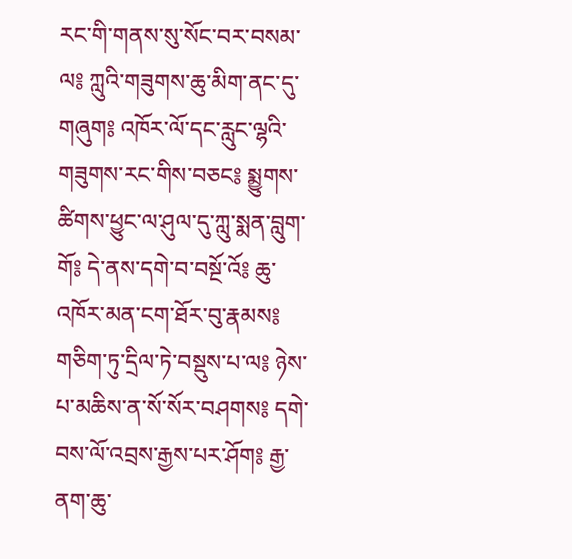རང་གི་གནས་སུ་སོང་བར་བསམ་ལ༔ ཀླུའི་གཟུགས་ཆུ་མིག་ནང་དུ་གཞུག༔ འཁོར་ལོ་དང་རླུང་ལྷའི་གཟུགས་རང་གིས་བཅང༔ སྨྱུགས་ཚིགས་ཕྱུང་ལ་ཤུལ་དུ་ཀླུ་སྨན་བླུག་གོ༔ དེ་ནས་དགེ་བ་བསྔོ་འོ༔ ཆུ་འཁོར་མན་ངག་ཐོར་བུ་རྣམས༔ གཅིག་ཏུ་དྲིལ་ཏེ་བསྡུས་པ་ལ༔ ཉེས་པ་མཆིས་ན་སོ་སོར་བཤགས༔ དགེ་བས་ལོ་འབྲས་རྒྱས་པར་ཤོག༔ རྒྱ་ནག་ཆུ་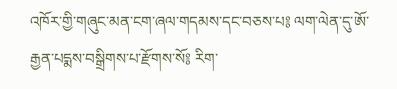འཁོར་གྱི་གཞུང་མན་ངག་ཞལ་གདམས་དང་བཅས་པ༔ ལག་ལེན་དུ་ཨོ་རྒྱན་པདྨས་བསྒྲིགས་པ་རྫོགས་སོ༔ རིག་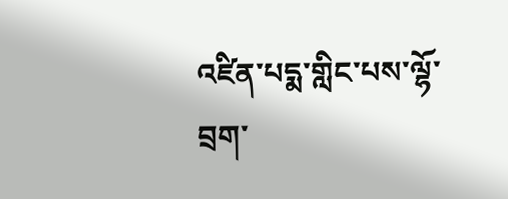འཛིན་པདྨ་གླིང་པས་ལྷོ་བྲག་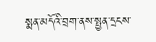སྨན་མདོའི་བྲག་ནས་སྤྱན་དྲངས་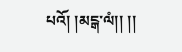པའོ། །མངྒ་ལཾ།། །།